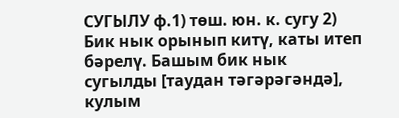СУГЫЛУ ф.1) төш. юн. к. сугу 2) Бик нык орынып китү, каты итеп бәрелү. Башым бик нык сугылды [таудан тәгәрәгәндә], кулым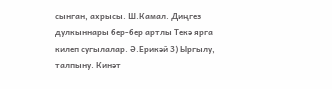сынган, ахрысы. Ш.Камал. Диңгез дулкыннары бер-бер артлы Текә ярга килеп сугылалар. Ә.Ерикәй 3) Ыргылу, талпыну. Кинәт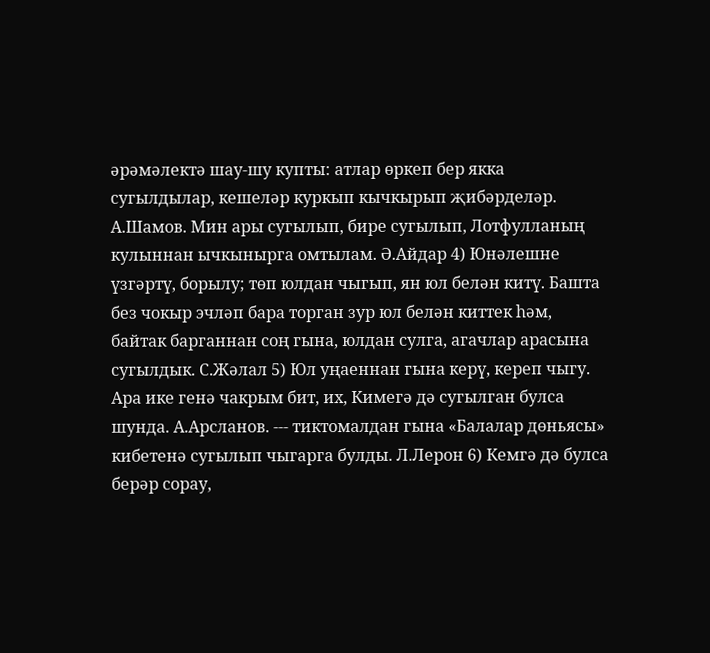әрәмәлектә шау-шу купты: атлар өркеп бер якка сугылдылар, кешеләр куркып кычкырып җибәрделәр. А.Шамов. Мин ары сугылып, бире сугылып, Лотфулланың кулыннан ычкынырга омтылам. Ә.Айдар 4) Юнәлешне үзгәртү, борылу; төп юлдан чыгып, ян юл белән китү. Башта без чокыр эчләп бара торган зур юл белән киттек һәм, байтак барганнан соң гына, юлдан сулга, агачлар арасына сугылдык. С.Жәлал 5) Юл уңаеннан гына керү, кереп чыгу. Ара ике генә чакрым бит, их, Кимегә дә сугылган булса шунда. А.Арсланов. --- тиктомалдан гына «Балалар дөньясы» кибетенә сугылып чыгарга булды. Л.Лерон 6) Кемгә дә булса берәр сорау,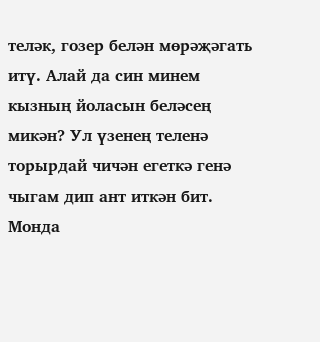теләк, гозер белән мөрәҗәгать итү. Алай да син минем кызның йоласын беләсең микән? Ул үзенең теленә торырдай чичән егеткә генә чыгам дип ант иткән бит. Монда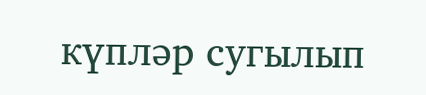күпләр сугылып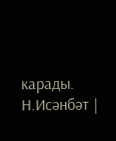карады. Н.Исәнбәт |